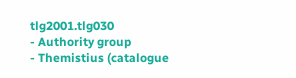tlg2001.tlg030
- Authority group
- Themistius (catalogue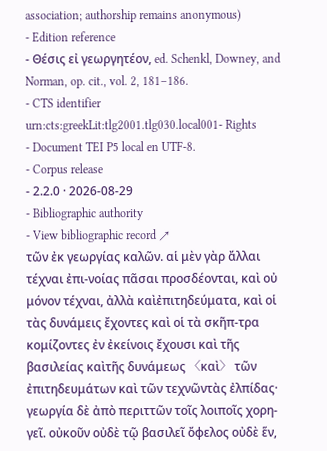association; authorship remains anonymous)
- Edition reference
- Θέσις εἰ γεωργητέον, ed. Schenkl, Downey, and Norman, op. cit., vol. 2, 181–186.
- CTS identifier
urn:cts:greekLit:tlg2001.tlg030.local001- Rights
- Document TEI P5 local en UTF-8.
- Corpus release
- 2.2.0 · 2026-08-29
- Bibliographic authority
- View bibliographic record ↗
τῶν ἐκ γεωργίας καλῶν. αἱ μὲν γὰρ ἄλλαι τέχναι ἐπι-νοίας πᾶσαι προσδέονται, καὶ οὐ μόνον τέχναι, ἀλλὰ καὶἐπιτηδεύματα, καὶ οἱ τὰς δυνάμεις ἔχοντες καὶ οἱ τὰ σκῆπ-τρα κομίζοντες ἐν ἐκείνοις ἔχουσι καὶ τῆς βασιλείας καὶτῆς δυνάμεως 〈καὶ〉 τῶν ἐπιτηδευμάτων καὶ τῶν τεχνῶντὰς ἐλπίδας· γεωργία δὲ ἀπὸ περιττῶν τοῖς λοιποῖς χορη-γεῖ. οὐκοῦν οὐδὲ τῷ βασιλεῖ ὄφελος οὐδὲ ἕν,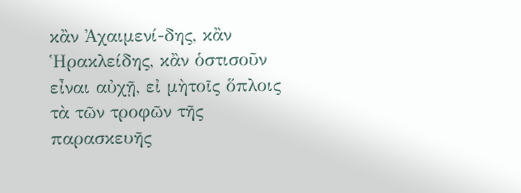κἂν Ἀχαιμενί-δης, κἂν Ἡρακλείδης, κἂν ὁστισοῦν εἶναι αὐχῇ, εἰ μὴτοῖς ὅπλοις τὰ τῶν τροφῶν τῆς παρασκευῆς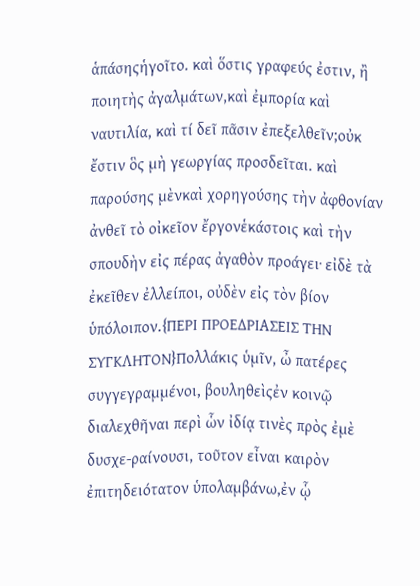ἁπάσηςἡγοῖτο. καὶ ὅστις γραφεύς ἐστιν, ἢ ποιητὴς ἀγαλμάτων,καὶ ἐμπορία καὶ ναυτιλία, καὶ τί δεῖ πᾶσιν ἐπεξελθεῖν;οὐκ ἔστιν ὃς μὴ γεωργίας προσδεῖται. καὶ παρούσης μὲνκαὶ χορηγούσης τὴν ἀφθονίαν ἀνθεῖ τὸ οἰκεῖον ἔργονἑκάστοις καὶ τὴν σπουδὴν εἰς πέρας ἀγαθὸν προάγει· εἰδὲ τὰ ἐκεῖθεν ἐλλείποι, οὐδὲν εἰς τὸν βίον ὑπόλοιπον.{ΠΕΡΙ ΠΡΟΕΔΡΙΑΣΕΙΣ ΤΗΝ ΣΥΓΚΛΗΤΟΝ}Πολλάκις ὑμῖν, ὦ πατέρες συγγεγραμμένοι, βουληθεὶςἐν κοινῷ διαλεχθῆναι περὶ ὧν ἰδίᾳ τινὲς πρὸς ἐμὲ δυσχε-ραίνουσι, τοῦτον εἶναι καιρὸν ἐπιτηδειότατον ὑπολαμβάνω,ἐν ᾧ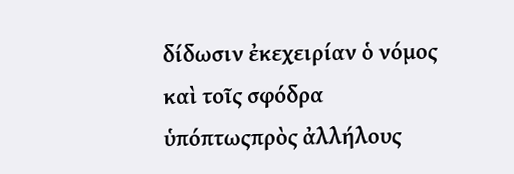δίδωσιν ἐκεχειρίαν ὁ νόμος καὶ τοῖς σφόδρα ὑπόπτωςπρὸς ἀλλήλους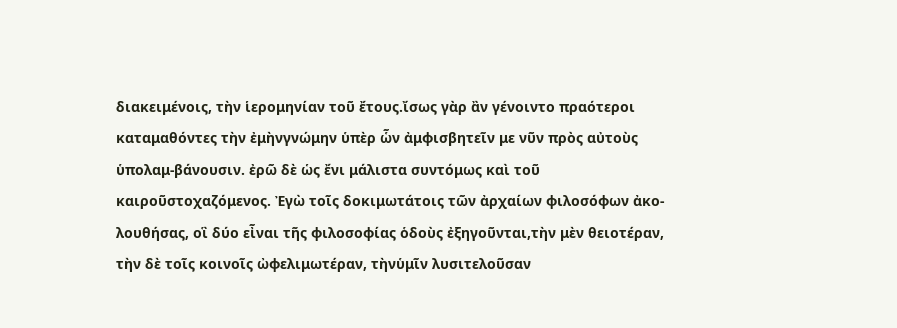διακειμένοις, τὴν ἱερομηνίαν τοῦ ἔτους.ἴσως γὰρ ἂν γένοιντο πραότεροι καταμαθόντες τὴν ἐμὴνγνώμην ὑπὲρ ὧν ἀμφισβητεῖν με νῦν πρὸς αὐτοὺς ὑπολαμ-βάνουσιν. ἐρῶ δὲ ὡς ἔνι μάλιστα συντόμως καὶ τοῦ καιροῦστοχαζόμενος. Ἐγὼ τοῖς δοκιμωτάτοις τῶν ἀρχαίων φιλοσόφων ἀκο-λουθήσας, οἳ δύο εἶναι τῆς φιλοσοφίας ὁδοὺς ἐξηγοῦνται,τὴν μὲν θειοτέραν, τὴν δὲ τοῖς κοινοῖς ὠφελιμωτέραν, τὴνὑμῖν λυσιτελοῦσαν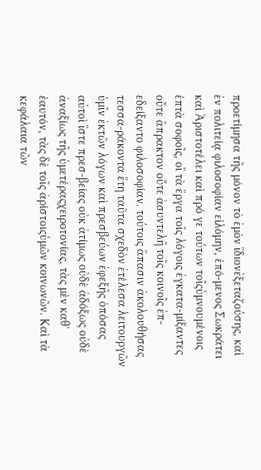προετίμησα τῆς μόνον τὸ ἐμὸν ἴδιονἐξεταζούσης, καὶ ἐν πολιτείᾳ φιλοσοφίαν εἱλόμην, ἑπό-μενος Σωκράτει καὶ Ἀριστοτέλει καὶ πρό γε τούτων τοῖςὑμνουμένοις ἑπτὰ σοφοῖς, οἳ τὰ ἔργα τοῖς λόγοις ἐγκατα-μίξαντες οὔτε ἄπρακτον οὔτε ἀσυντελῆ τοῖς κοινοῖς ἐπ-εδείξαντο φιλοσοφίαν. τούτοις ἅπασιν ἀκολουθήσας τεσσα-ράκοντα ἔτη ταῦτα σχεδὸν ἐτέλεσα λειτουργῶν ὑμῖν ἐκτῶν λόγων καὶ πρεσβεύων ἐφεξῆς ὁπόσας αὐτοὶ ἴστε πρεσ-βείας οὐκ ἀτίμως οὐδὲ ἀδόξως οὐδὲ ἀναξίως τῆς ὑμετέραςχειροτονίας, τὰς μὲν καθ' ἑαυτόν, τὰς δὲ τοῖς ἀρίστοιςὑμῶν κοινωνῶν. Καὶ τὰ κεφάλαια τῶν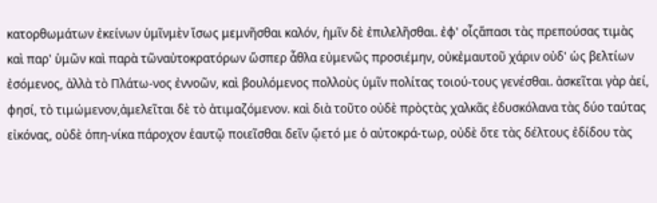κατορθωμάτων ἐκείνων ὑμῖνμὲν ἴσως μεμνῆσθαι καλόν, ἡμῖν δὲ ἐπιλελῆσθαι. ἐφ' οἷςἅπασι τὰς πρεπούσας τιμὰς καὶ παρ' ὑμῶν καὶ παρὰ τῶναὐτοκρατόρων ὥσπερ ἆθλα εὐμενῶς προσιέμην, οὐκἐμαυτοῦ χάριν οὐδ' ὡς βελτίων ἐσόμενος, ἀλλὰ τὸ Πλάτω-νος ἐννοῶν, καὶ βουλόμενος πολλοὺς ὑμῖν πολίτας τοιού-τους γενέσθαι. ἀσκεῖται γὰρ ἀεί, φησί, τὸ τιμώμενον,ἀμελεῖται δὲ τὸ ἀτιμαζόμενον. καὶ διὰ τοῦτο οὐδὲ πρὸςτὰς χαλκᾶς ἐδυσκόλανα τὰς δύο ταύτας εἰκόνας, οὐδὲ ὁπη-νίκα πάροχον ἑαυτῷ ποιεῖσθαι δεῖν ᾤετό με ὁ αὐτοκρά-τωρ, οὐδὲ ὅτε τὰς δέλτους ἐδίδου τὰς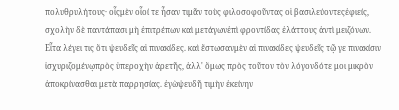πολυθρυλήτους· οἷςμὲν οἷοί τε ἦσαν τιμᾶν τοὺς φιλοσοφοῦντας οἱ βασιλεύοντεςἐφιείς, σχολὴν δὲ παντάπασι μὴ ἐπιτρέπων καὶ μετάγωνἐπὶ φροντίδας ἐλάττους ἀντὶ μειζόνων. Εἶτα λέγει τις ὅτι ψευδεῖς αἱ πινακίδες. καὶ ἔστωσανμὲν αἱ πινακίδες ψευδεῖς τῷ γε πινακίσιν ἰσχυριζομένῳπρὸς ὑπεροχὴν ἀρετῆς, ἀλλ' ὅμως πρὸς τοῦτον τὸν λόγονδότε μοι μικρὸν ἀποκρίνασθαι μετὰ παρρησίας. ἐγὼψευδῆ τιμὴν ἐκείνην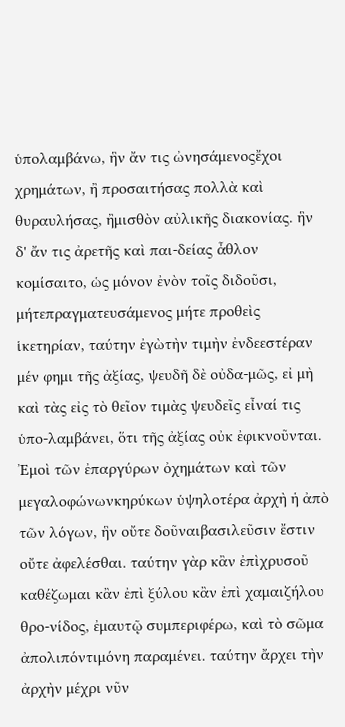ὑπολαμβάνω, ἣν ἄν τις ὠνησάμενοςἔχοι χρημάτων, ἢ προσαιτήσας πολλὰ καὶ θυραυλήσας, ἢμισθὸν αὐλικῆς διακονίας. ἣν δ' ἄν τις ἀρετῆς καὶ παι-δείας ἆθλον κομίσαιτο, ὡς μόνον ἐνὸν τοῖς διδοῦσι, μήτεπραγματευσάμενος μήτε προθεὶς ἱκετηρίαν, ταύτην ἐγὼτὴν τιμὴν ἐνδεεστέραν μέν φημι τῆς ἀξίας, ψευδῆ δὲ οὐδα-μῶς, εἰ μὴ καὶ τὰς εἰς τὸ θεῖον τιμὰς ψευδεῖς εἶναί τις ὑπο-λαμβάνει, ὅτι τῆς ἀξίας οὐκ ἐφικνοῦνται. Ἐμοὶ τῶν ἐπαργύρων ὀχημάτων καὶ τῶν μεγαλοφώνωνκηρύκων ὑψηλοτέρα ἀρχὴ ἡ ἀπὸ τῶν λόγων, ἣν οὔτε δοῦναιβασιλεῦσιν ἔστιν οὔτε ἀφελέσθαι. ταύτην γὰρ κἂν ἐπὶχρυσοῦ καθέζωμαι κἂν ἐπὶ ξύλου κἂν ἐπὶ χαμαιζήλου θρο-νίδος, ἐμαυτῷ συμπεριφέρω, καὶ τὸ σῶμα ἀπολιπόντιμόνη παραμένει. ταύτην ἄρχει τὴν ἀρχὴν μέχρι νῦν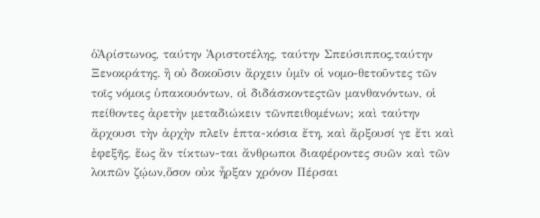ὁἈρίστωνος, ταύτην Ἀριστοτέλης, ταύτην Σπεύσιππος,ταύτην Ξενοκράτης. ἢ οὐ δοκοῦσιν ἄρχειν ὑμῖν οἱ νομο-θετοῦντες τῶν τοῖς νόμοις ὑπακουόντων, οἱ διδάσκοντεςτῶν μανθανόντων, οἱ πείθοντες ἀρετὴν μεταδιώκειν τῶνπειθομένων; καὶ ταύτην ἄρχουσι τὴν ἀρχὴν πλεῖν ἑπτα-κόσια ἔτη, καὶ ἄρξουσί γε ἔτι καὶ ἐφεξῆς, ἕως ἂν τίκτων-ται ἄνθρωποι διαφέροντες συῶν καὶ τῶν λοιπῶν ζῴων,ὅσον οὐκ ἦρξαν χρόνον Πέρσαι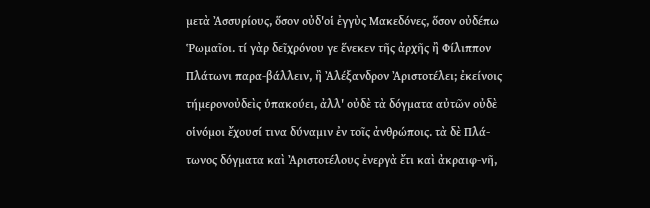μετὰ Ἀσσυρίους, ὅσον οὐδ'οἱ ἐγγὺς Μακεδόνες, ὅσον οὐδέπω Ῥωμαῖοι. τί γὰρ δεῖχρόνου γε ἕνεκεν τῆς ἀρχῆς ἢ Φίλιππον Πλάτωνι παρα-βάλλειν, ἢ Ἀλέξανδρον Ἀριστοτέλει; ἐκείνοις τήμερονοὐδεὶς ὑπακούει, ἀλλ' οὐδὲ τὰ δόγματα αὐτῶν οὐδὲ οἱνόμοι ἔχουσί τινα δύναμιν ἐν τοῖς ἀνθρώποις. τὰ δὲ Πλά-τωνος δόγματα καὶ Ἀριστοτέλους ἐνεργὰ ἔτι καὶ ἀκραιφ-νῆ,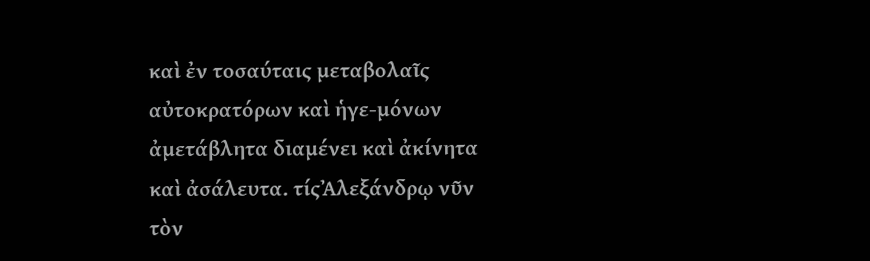καὶ ἐν τοσαύταις μεταβολαῖς αὐτοκρατόρων καὶ ἡγε-μόνων ἀμετάβλητα διαμένει καὶ ἀκίνητα καὶ ἀσάλευτα. τίςἈλεξάνδρῳ νῦν τὸν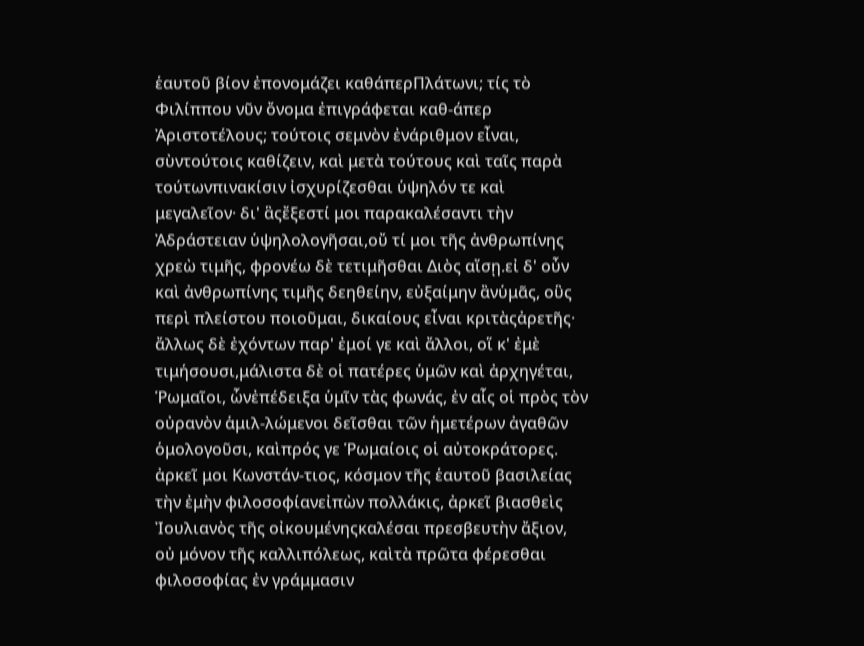ἑαυτοῦ βίον ἐπονομάζει καθάπερΠλάτωνι; τίς τὸ Φιλίππου νῦν ὄνομα ἐπιγράφεται καθ-άπερ Ἀριστοτέλους; τούτοις σεμνὸν ἐνάριθμον εἶναι, σὺντούτοις καθίζειν, καὶ μετὰ τούτους καὶ ταῖς παρὰ τούτωνπινακίσιν ἰσχυρίζεσθαι ὑψηλόν τε καὶ μεγαλεῖον· δι' ἃςἔξεστί μοι παρακαλέσαντι τὴν Ἀδράστειαν ὑψηλολογῆσαι,οὔ τί μοι τῆς ἀνθρωπίνης χρεὼ τιμῆς, φρονέω δὲ τετιμῆσθαι Διὸς αἴσῃ.εἰ δ' οὖν καὶ ἀνθρωπίνης τιμῆς δεηθείην, εὐξαίμην ἂνὑμᾶς, οὓς περὶ πλείστου ποιοῦμαι, δικαίους εἶναι κριτὰςἀρετῆς· ἄλλως δὲ ἐχόντων παρ' ἐμοί γε καὶ ἄλλοι, οἵ κ' ἐμὲ τιμήσουσι,μάλιστα δὲ οἱ πατέρες ὑμῶν καὶ ἀρχηγέται, Ῥωμαῖοι, ὧνἐπέδειξα ὑμῖν τὰς φωνάς, ἐν αἷς οἱ πρὸς τὸν οὐρανὸν ἁμιλ-λώμενοι δεῖσθαι τῶν ἡμετέρων ἀγαθῶν ὁμολογοῦσι, καὶπρός γε Ῥωμαίοις οἱ αὐτοκράτορες. ἀρκεῖ μοι Κωνστάν-τιος, κόσμον τῆς ἑαυτοῦ βασιλείας τὴν ἐμὴν φιλοσοφίανεἰπὼν πολλάκις, ἀρκεῖ βιασθεὶς Ἰουλιανὸς τῆς οἰκουμένηςκαλέσαι πρεσβευτὴν ἄξιον, οὐ μόνον τῆς καλλιπόλεως, καὶτὰ πρῶτα φέρεσθαι φιλοσοφίας ἐν γράμμασιν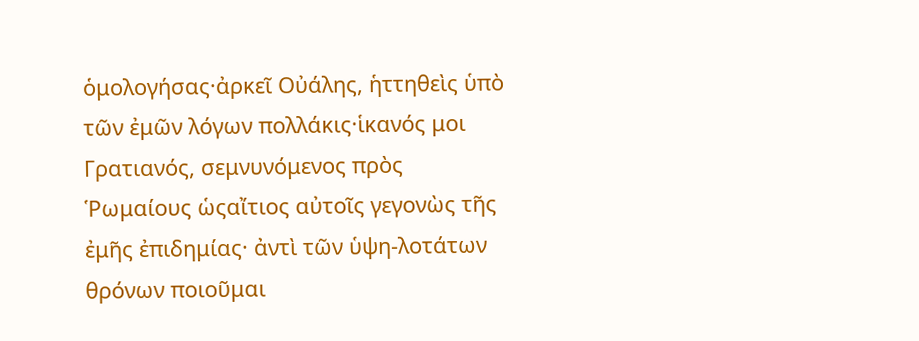ὁμολογήσας·ἀρκεῖ Οὐάλης, ἡττηθεὶς ὑπὸ τῶν ἐμῶν λόγων πολλάκις·ἱκανός μοι Γρατιανός, σεμνυνόμενος πρὸς Ῥωμαίους ὡςαἴτιος αὐτοῖς γεγονὼς τῆς ἐμῆς ἐπιδημίας· ἀντὶ τῶν ὑψη-λοτάτων θρόνων ποιοῦμαι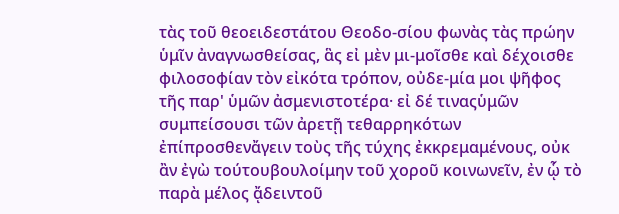τὰς τοῦ θεοειδεστάτου Θεοδο-σίου φωνὰς τὰς πρώην ὑμῖν ἀναγνωσθείσας, ἃς εἰ μὲν μι-μοῖσθε καὶ δέχοισθε φιλοσοφίαν τὸν εἰκότα τρόπον, οὐδε-μία μοι ψῆφος τῆς παρ' ὑμῶν ἀσμενιστοτέρα· εἰ δέ τιναςὑμῶν συμπείσουσι τῶν ἀρετῇ τεθαρρηκότων ἐπίπροσθενἄγειν τοὺς τῆς τύχης ἐκκρεμαμένους, οὐκ ἂν ἐγὼ τούτουβουλοίμην τοῦ χοροῦ κοινωνεῖν, ἐν ᾧ τὸ παρὰ μέλος ᾄδειντοῦ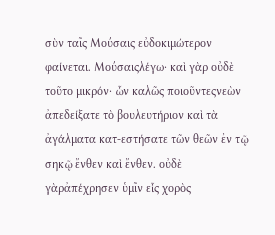σὺν ταῖς Μούσαις εὐδοκιμώτερον φαίνεται. Μούσαιςλέγω· καὶ γὰρ οὐδὲ τοῦτο μικρόν· ὧν καλῶς ποιοῦντεςνεὼν ἀπεδείξατε τὸ βουλευτήριον καὶ τὰ ἀγάλματα κατ-εστήσατε τῶν θεῶν ἐν τῷ σηκῷ ἔνθεν καὶ ἔνθεν. οὐδὲ γὰρἀπέχρησεν ὑμῖν εἷς χορὸς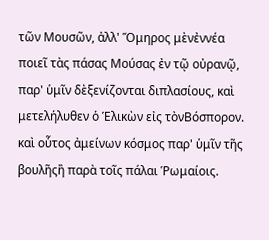τῶν Μουσῶν, ἀλλ' Ὅμηρος μὲνἐννέα ποιεῖ τὰς πάσας Μούσας ἐν τῷ οὐρανῷ, παρ' ὑμῖν δὲξενίζονται διπλασίους, καὶ μετελήλυθεν ὁ Ἑλικὼν εἰς τὸνΒόσπορον. καὶ οὗτος ἀμείνων κόσμος παρ' ὑμῖν τῆς βουλῆςἢ παρὰ τοῖς πάλαι Ῥωμαίοις.